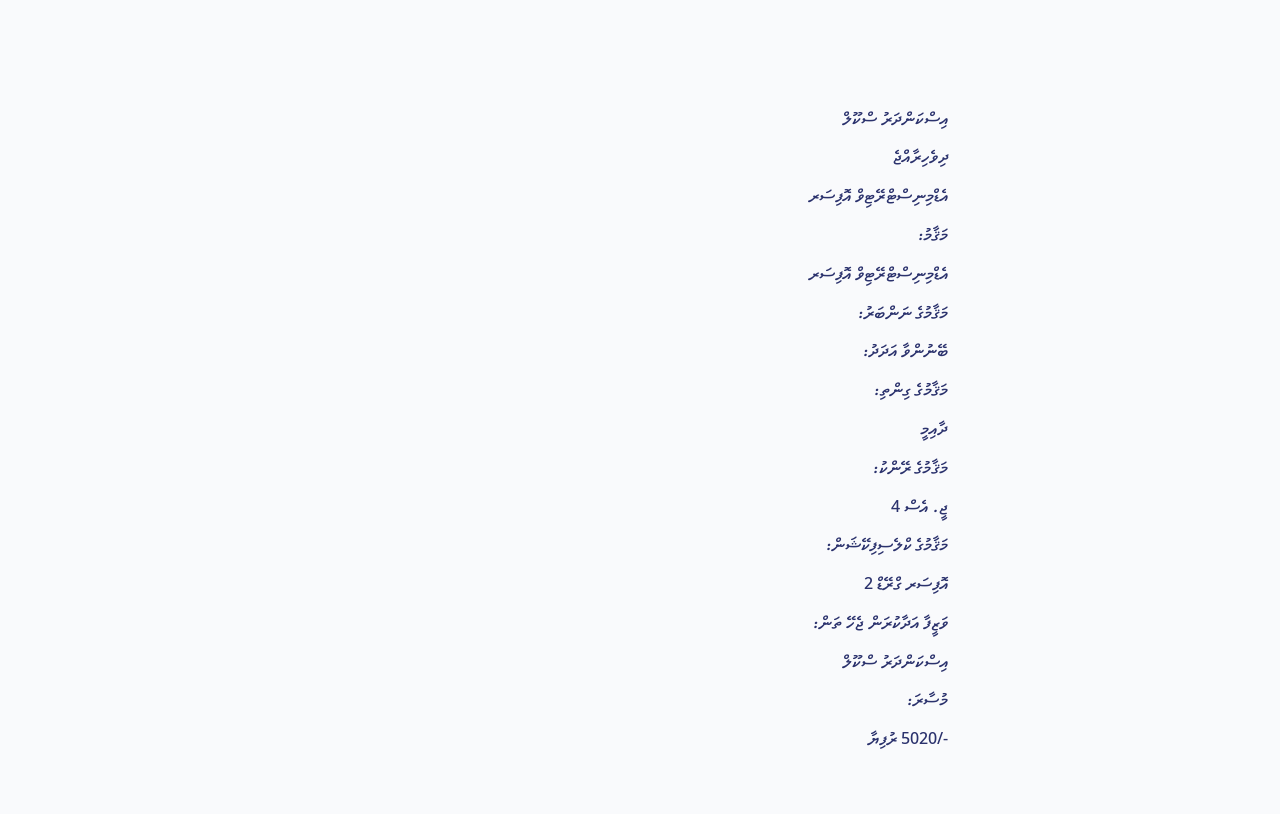އިސްކަންދަރު ސްކޫލް
ދިވެހިރާއްޖެ
އެޑްމިނިސްޓްރޭޓިވް އޮފިސަރ
މަޤާމު:
އެޑްމިނިސްޓްރޭޓިވް އޮފިސަރ
މަޤާމުގެ ނަންބަރު:
ބޭނުންވާ އަދަދު:
މަޤާމުގެ ގިންތި:
ދާއިމީ
މަޤާމުގެ ރޭންކު:
ޖީ. އެސް 4
މަޤާމުގެ ކްލެސިފިކޭޝަން:
އޮފިސަރ ގްރޭޑް 2
ވަޒީފާ އަދާކުރަން ޖެހޭ ތަން:
އިސްކަންދަރު ސްކޫލް
މުސާރަ:
-/5020 ރުފިޔާ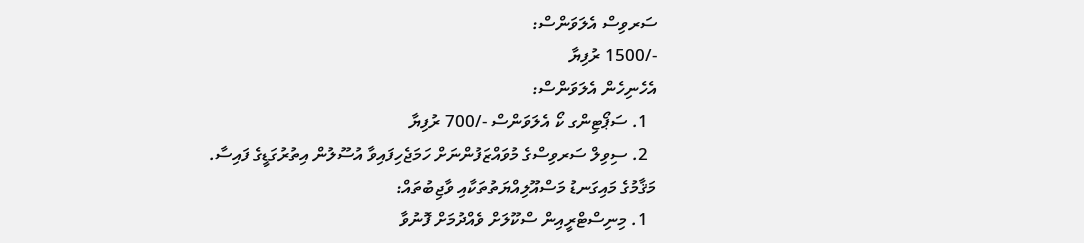ސަރވިސް އެލަވަންސް:
-/1500 ރުފިޔާ
އެހެނިހެން އެލަވަންސް:
  1. ސަޕޯޓިންގ ކޯ އެލަވަންސް -/700 ރުފިޔާ
  2. ސިވިލް ސަރވިސްގެ މުވައްޒަފުންނަށް ހަމަޖެހިފައިވާ އުސޫލުން އިތުރުގަޑީގެ ފައިސާ.
މަޤާމުގެ މައިގަނޑު މަސްއޫލިއްޔަތުތަކާއި ވާޖިބުތައް:
  1. މިނިސްޓްރީއިން ސްކޫލަށް ވެއްދުމަށް ފޮނުވާ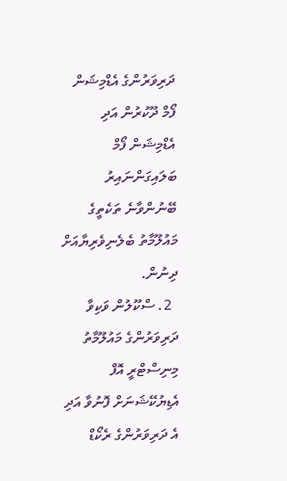ދަރިވަރުންގެ އެޑްމިޝަން ފޯމް ދޫކުރުން އަދި އެޑްމިޝަން ފޯމް ބަލައިގަންނައިރު ބޭނުންވާނެ ތަކެތީގެ މައުލޫމާތު ބެލެނިވެރިޔާއަށް ދިނުން.
  2. ސްކޫލުން ވަކިވާ ދަރިވަރުންގެ މައުލޫމާތު މިނިސްޓްރީ އޮފް އެޑިޔުކޭޝަނަށް ފޮނުވާ އަދި އެ ދަރިވަރުންގެ ރެކޯޑް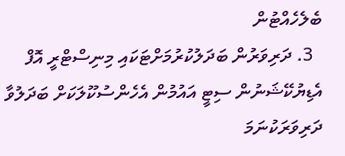ބެލެހެއްޓުން
  3. ދަރިވަރުން ބަދަލުކުރުމަށްޓަކައި މިނިސްޓްރީ އޮފް އެޑިޔުކޭޝަނުން ސިޓީ އައުމުން އެހެންސުކޫލަކަށް ބަދަލުވާ ދަރިވަރަކުނަމަ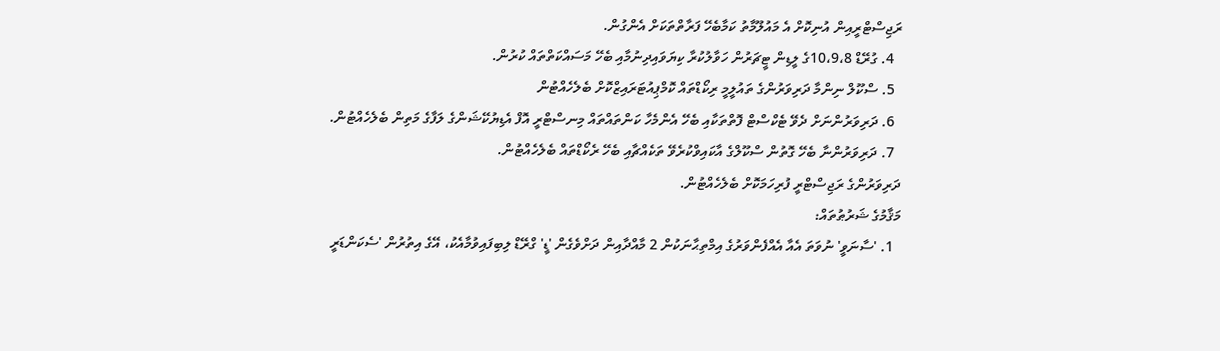ރަޖިސްޓްރީއިން އުނިކޮށް އެ މައުލޫމާތު ކަމާބެހޭ ފަރާތްތަކަށް އެންގުން.
  4. ގުރޭޑް 10،9،8ގެ ލީޑިން ޓީޗަރުން ހަވާލުކުރާ ކިޔަވައިދިނުމާއި ބެހޭ މަސައްކަތްތައް ކުރުން.
  5. ސްކޫލް ނިންމާ ދަރިވަރުންގެ ތައުލީމީ ރިކޯޑްތައް ކޮމްޕިއުޓަރައިޒްކޮށް ބެލެހެއްޓުން
  6. ދަރިވަރުންނަށް ދެވޭ ޓެކްސްޓް ފޮތްތަކާއި ބެހޭ އެންމެހާ ކަންތައްތައް މިނސްޓްރީ އޮފް އެޑިޔުކޭޝަންގެ ލަފާގެ މަތިން ބެލެހެއްޓުން.
  7. ދަރިވަރުންނާ ބެހޭ ގޮތުން ސްކޫލްގެ އާކައިވްކުރެވޭ ތަކެއްޗާއި ބެހޭ ރެކޯޑްތައް ބެލެހެއްޓުން.
ދަރިވަރުންގެ ރަޖިސްޓްރީ ފުރިހަމަކޮށް ބެލެހެއްޓުން.
މަޤާމުގެ ޝަރުޠުތައް:
  1. 'ސާނަވީ' ނުވަތަ އެއާ އެއްފެންވަރުގެ އިމްތިޙާނަކުން 2 މާއްދާއިން ދަށްވެގެން 'ޑީ' ގްރޭޑް ލިބިފައިވުމާއެކު، އޭގެ އިތުރުން 'ސެކަންޑަރީ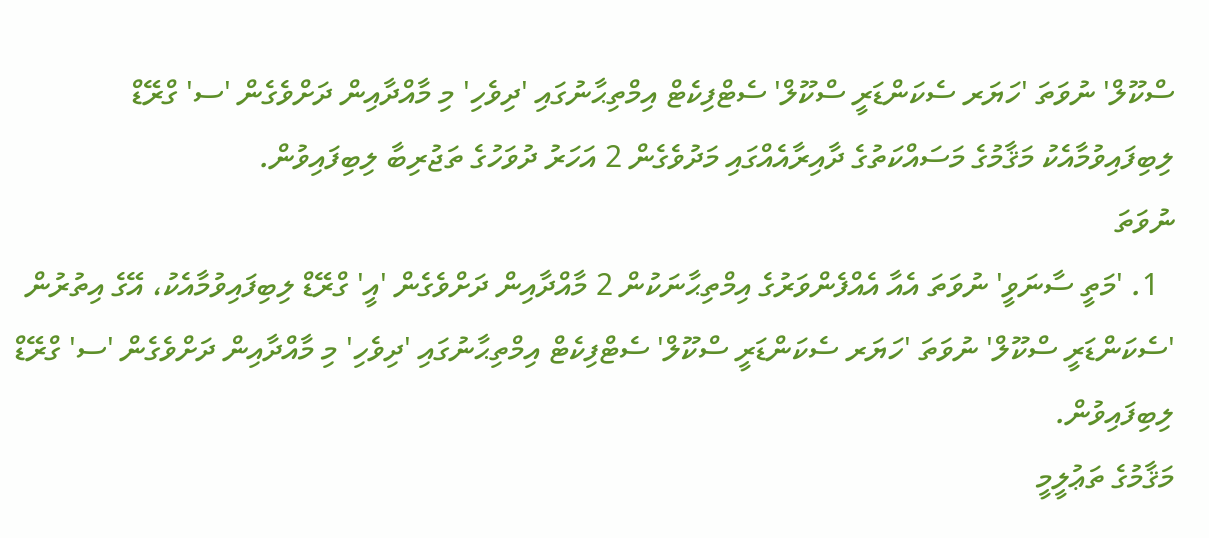ސްކޫލް' ނުވަތަ 'ހަޔަރ ސެކަންޑަރީ ސްކޫލް' ސެޓްފިކެޓް އިމްތިޙާނުގައި 'ދިވެހި' މި މާއްދާއިން ދަށްވެގެން 'ސ' ގްރޭޑް ލިބިފައިވުމާއެކު މަޤާމުގެ މަސައްކަތުގެ ދާއިރާއެއްގައި މަދުވެގެން 2 އަހަރު ދުވަހުގެ ތަޖުރިބާ ލިބިފައިވުން.
ނުވަތަ
  1. 'މަތީ ސާނަވީ' ނުވަތަ އެއާ އެއްފެންވަރުގެ އިމްތިޙާނަކުން 2 މާއްދާއިން ދަށްވެގެން 'އީ' ގްރޭޑް ލިބިފައިވުމާއެކު، އޭގެ އިތުރުން 'ސެކަންޑަރީ ސްކޫލް' ނުވަތަ 'ހަޔަރ ސެކަންޑަރީ ސްކޫލް' ސެޓްފިކެޓް އިމްތިޙާނުގައި 'ދިވެހި' މި މާއްދާއިން ދަށްވެގެން 'ސ' ގްރޭޑް ލިބިފައިވުން.
މަޤާމުގެ ތަޢުލީމީ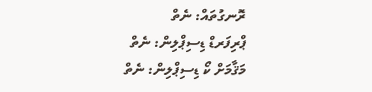ރޮނގުތައް: ނެތް
ޕްރިފަރޑް ޑިސިޕްލިން: ނެތް
މަޤާމަށް ކޯ ޑިސިޕްލިން: ނެތް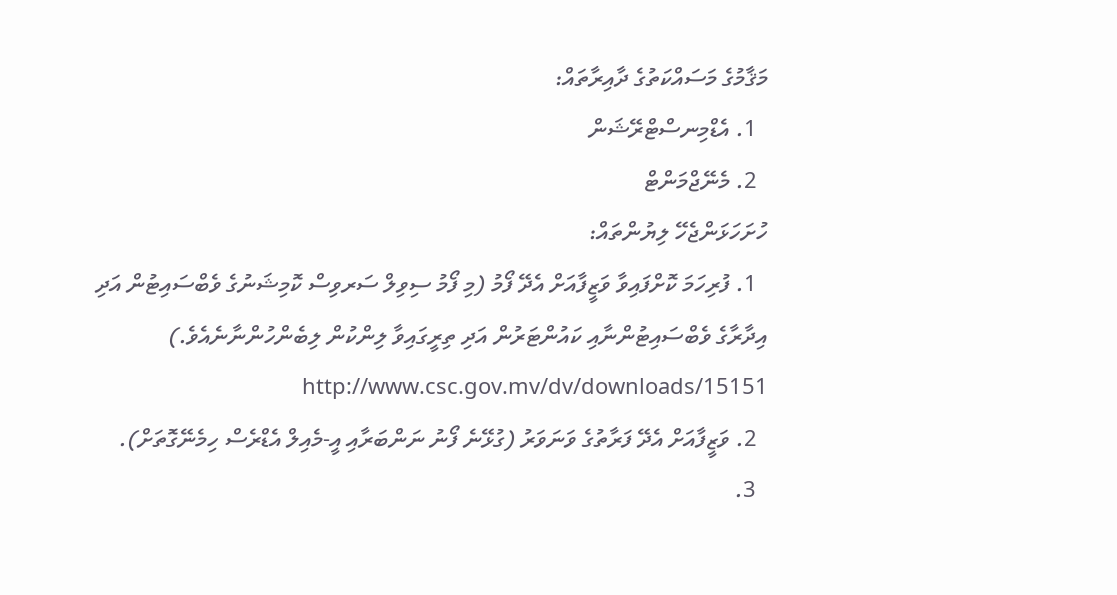މަޤާމުގެ މަސައްކަތުގެ ދާއިރާތައް:
  1. އެޑްމިނސްޓްރޭޝަން
  2. މެނޭޖްމަންޓް
ހުށަހަޅަންޖެހޭ ލިޔުންތައް:
  1. ފުރިހަމަ ކޮށްފައިވާ ވަޒީފާއަށް އެދޭ ފޯމު (މި ފޯމު ސިވިލް ސަރވިސް ކޮމިޝަނުގެ ވެބްސައިޓުން އަދި އިދާރާގެ ވެބްސައިޓުންނާއި ކައުންޓަރުން އަދި ތިރީގައިވާ ލިންކުން ލިބެންހުންނާނެއެވެ.) http://www.csc.gov.mv/dv/downloads/15151
  2. ވަޒީފާއަށް އެދޭ ފަރާތުގެ ވަނަވަރު (ގުޅޭނެ ފޯނު ނަންބަރާއި އީ-މެއިލް އެޑްރެސް ހިމެނޭގޮތަށް).
  3.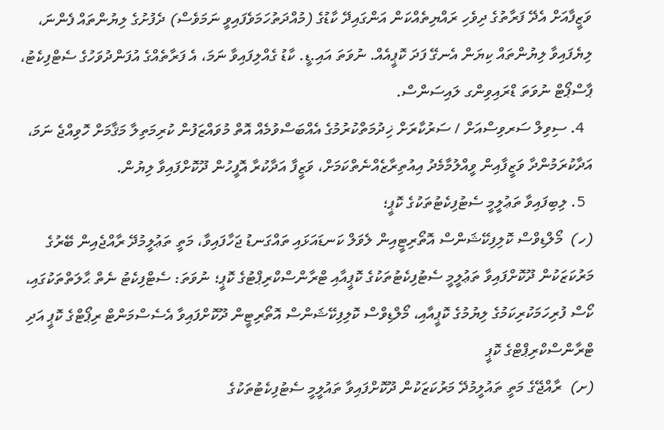ވަޒީފާއަށް އެދޭ ފަރާތުގެ ދިވެހި ރައްޔިތެއްކަން އަންގައިދޭ ކާޑުގެ (މުއްދަތުހަމަވެފައިވީ ނަމަވެސް) ދެފުށުގެ ލިޔުންތައް ފެންނަ، ލިޔެފައިވާ ލިޔުންތައް ކިޔަން އެނގޭ ފަދަ ކޮޕީއެއް. ނުވަތަ އައި.ޑީ. ކާޑު ގެއްލިފައިވާ ނަމަ، އެ ފަރާތެއްގެ އުފަންދުވަހުގެ ސެޓްފިކެޓު، ޕާސްޕޯޓް ނުވަތަ ޑްރައިވިންގ ލައިސަންސް.
  4. ސިވިލް ސަރވިސްއަށް / ސަރުކާރަށް ޚިދުމަތްކުރުމުގެ އެއްބަސްވުމެއް އޮތް މުވައްޒަފުން ކުރިމަތިލާ މަޤާމަށް ހޮވިއްޖެ ނަމަ، އަދާކުރަމުންދާ ވަޒީފާއިން ވީއްލުމާމެދު އިއުތިރާޒެއްނެތްކަމަށް، ވަޒީފާ އަދާކުރާ އޮފީހުން ދޫކޮށްފައިވާ ލިޔުން.
  5. ލިބިފައިވާ ތަޢުލީމީ ސެޓުފިކެޓުތަކުގެ ކޮޕީ؛
(ހ)  މޯލްޑިވްސް ކޮލިފިކޭޝަންސް އޮތޯރިޓީއިން ލެވަލް ކަނޑައަޅައި ތައްގަނޑު ޖަހާފައިވާ، މަތީ ތަޢުލީމުދޭ ރާއްޖެއިން ބޭރުގެ މަރުކަޒަކުން ދޫކޮށްފައިވާ ތަޢުލީމީ ސެޓުފިކެޓުތަކުގެ ކޮޕީއާއި ޓްރާންސްކްރިޕްޓުގެ ކޮޕީ؛ ނުވަތަ: ސެޓްފިކެޓު ނެތް ޙާލަތްތަކުގައި، ކޯސް ފުރިހަމަކުރިކަމުގެ ލިޔުމުގެ ކޮޕީއާއި، މޯލްޑިވްސް ކޮލިފިކޭޝަންސް އޮތޯރިޓީން ދޫކޮށްފައިވާ އެސެސްމަންޓް ރިޕޯޓްގެ ކޮޕީ އަދި ޓްރާންސްކްރިޕްޓްގެ ކޮޕީ
(ށ)  ރާއްޖޭގެ މަތީ ތައުލީމުދޭ މަރުކަޒަކުން ދޫކޮށްފައިވާ ތައުލީމީ ސެޓުފިކެޓުތަކުގެ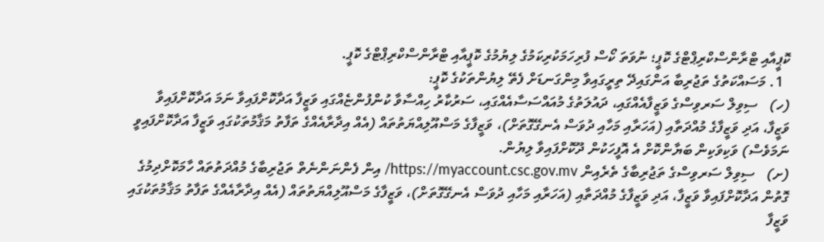ކޮޕީއާއި ޓްރާންސްކްރިޕްޓްގެ ކޮޕީ؛ ނުވަތަ ކޯސް ފުރިހަމަކުރިކަމުގެ ލިޔުމުގެ ކޮޕީއާއި ޓްރާންސްކްރިޕްޓްގެ ކޮޕީ.
  1. މަސައްކަތުގެ ތަޖުރިބާ އަންގައިދޭ ތިރީގައިވާ މިންގަނޑަށް ފެތޭ ލިޔުންތަކުގެ ކޮޕީ:
(ހ)   ސިވިލް ސަރވިސްގެ ވަޒީފާއެއްގައި، ދައުލަތުގެ މުއައްސަސާއެއްގައި، ސަރުކާރު ހިއްސާވާ ކުންފުންޏެއްގައި ވަޒީފާ އަދާކޮށްފައިވާ ނަމަ އަދާކޮށްފައިވާ ވަޒީފާ، އަދި ވަޒީފާގެ މުއްދަތާއި (އަހަރާއި މަހާއި ދުވަސް އެނގޭގޮތަށް)، ވަޒީފާގެ މަސްއޫލިއްޔަތުތައް (އެއް އިދާރާއެއްގެ ތަފާތު މަޤާމުތަކުގައި ވަޒީފާ އަދާކޮށްފައިވީ ނަމަވެސް) ވަކިވަކިން ބަޔާންކޮށް އެ އޮފީހަކުން ދޫކޮށްފައިވާ ލިޔުން.
(ށ)   ސިވިލް ސަރވިސްގެ ތަޖުރިބާގެ ތެރެއިން https://myaccount.csc.gov.mv/ އިން ފެންނަންނެތް ތަޖުރިބާގެ މުއްދަތުތައް ހާމަކޮށްދިމުގެ ގޮތުން އަދާކޮށްފައިވާ ވަޒީފާ، އަދި ވަޒީފާގެ މުއްދަތާއި (އަހަރާއި މަހާއި ދުވަސް އެނގޭގޮތަށް)، ވަޒީފާގެ މަސްއޫލިއްޔަތުތައް (އެއް އިދާރާއެއްގެ ތަފާތު މަޤާމުތަކުގައި ވަޒީފާ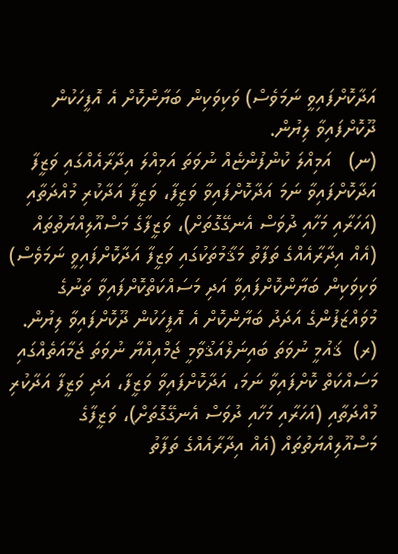އަދާކޮށްފައިވީ ނަމަވެސް) ވަކިވަކިން ބަޔާންކޮށް އެ އޮފީހަކުން ދޫކޮށްފައިވާ ލިޔުން.
(ނ)   އަމިއްލަ ކުންފުންޏެއް ނުވަތަ އަމިއްލަ އިދާރާއެއްގައި ވަޒީފާ އަދާކޮށްފައިވާ ނަމަ އަދާކޮށްފައިވާ ވަޒީފާ، ވަޒީފާ އަދާކުރި މުއްދަތާއި (އަހަރާއި މަހާއި ދުވަސް އެނގޭގޮތަށް)، ވަޒީފާގެ މަސްއޫލިއްޔަތުތައް (އެއް އިދާރާއެއްގެ ތަފާތު މަޤާމުތަކުގައި ވަޒީފާ އަދާކޮށްފައިވީ ނަމަވެސް) ވަކިވަކިން ބަޔާންކޮށްފައިވާ އަދި މަސައްކަތްކޮށްފައިވާ ތަނުގެ މުވައްޒަފުންގެ އަދަދު ބަޔާންކޮށް އެ އޮފީހަކުން ދޫކޮށްފައިވާ ލިޔުން.
(ރ)  ޤައުމީ ނުވަތަ ބައިނަލްއަޤުވާމީ ޖަމްއިއްޔާ ނުވަތަ ޖަމާއަތެއްގައި މަސައްކަތް ކޮށްފައިވާ ނަމަ، އަދާކޮށްފައިވާ ވަޒީފާ، އަދި ވަޒީފާ އަދާކުރި މުއްދަތާއި (އަހަރާއި މަހާއި ދުވަސް އެނގޭގޮތަށް)، ވަޒީފާގެ މަސްއޫލިއްޔަތުތައް (އެއް އިދާރާއެއްގެ ތަފާތު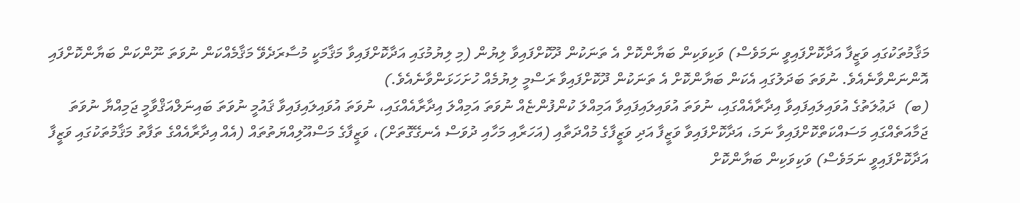މަޤާމުތަކުގައި ވަޒީފާ އަދާކޮށްފައިވީ ނަމަވެސް) ވަކިވަކިން ބަޔާންކޮށް އެ ތަނަކުން ދޫކޮށްފައިވާ ލިޔުން (މި ލިޔުމުގައި އަދާކޮށްފައިވާ މަޤާމަކީ މުސާރަދެވޭ މަޤާމެއްކަން ނުވަތަ ނޫންކަން ބަޔާންކޮށްފައި އޮންނަންވާނެއެވެ. ނުވަތަ ބަދަލުގައި އެކަން ބަޔާންކޮށް އެ ތަނަކުން ދޫކޮށްފައިވާ ރަސްމީ ލިޔުމެއް ހުށަހަޅަންވާނެއެވެ.)
(ބ)  ދަޢުލަތުގެ އުވައިލައިފައިވާ އިދާރާއެއްގައި، ނުވަތަ އުވައިލައިފައިވާ އަމިއްލަ ކުންފުންޏެއް ނުވަތަ އަމިއްލަ އިދާރާއެއްގައި، ނުވަތަ އުވައިލައިފައިވާ ޤައުމީ ނުވަތަ ބައިނަލްއަޤްވާމީ ޖަމިއްޔާ ނުވަތަ ޖަމާއަތެއްގައި މަސައްކަތްކޮށްފައިވާ ނަމަ، އަދާކޮށްފައިވާ ވަޒީފާ އަދި ވަޒީފާގެ މުއްދަތާއި (އަހަރާއި މަހާއި ދުވަސް އެނގޭގޮތަށް)، ވަޒީފާގެ މަސްއޫލިއްޔަތުތައް (އެއް އިދާރާއެއްގެ ތަފާތު މަޤާމުތަކުގައި ވަޒީފާ އަދާކޮށްފައިވީ ނަމަވެސް) ވަކިވަކިން ބަޔާންކޮށް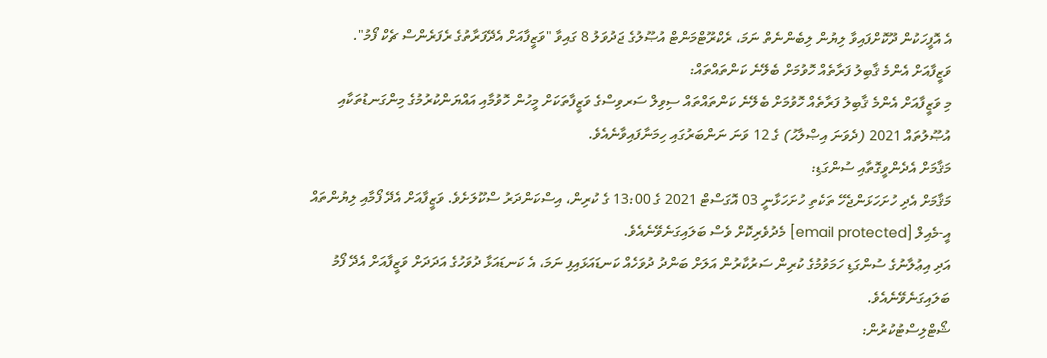އެ އޮފީހަކުން ދޫކޮށްފައިވާ ލިޔުން ލިބެންނެތް ނަމަ، ރެކްރޫޓްމަންޓް އުޞޫލުގެ ޖަދުވަލު 8 ގައިވާ "ވަޒީފާއަށް އެދޭފަރާތުގެ ރެފަރެންސް ޗެކް ފޯމު".
ވަޒީފާއަށް އެންމެ ޤާބިލު ފަރާތެއް ހޮވުމަށް ބެލޭނެ ކަންތައްތައް:
މި ވަޒީފާއަށް އެންމެ ޤާބިލު ފަރާތެއް ހޮވުމަށް ބެލޭނެ ކަންތައްތައް ސިވިލް ސަރވިސްގެ ވަޒީފާތަކަށް މީހުން ހޮވުމާއި އައްޔަންކުރުމުގެ މިންގަނޑުތަކާއި އުޞޫލުތައް 2021 (ދެވަނަ އިޞްލާޙު) ގެ 12 ވަނަ ނަންބަރުގައި ހިމަނާފައިވާނެއެވެ.
މަޤާމަށް އެދެންވީގޮތާއި ސުންގަޑި:
މަޤާމަށް އެދި ހުށަހަޅަންޖެހޭ ތަކެތި ހުށަހަޅާނީ 03 އޮގަސްޓް 2021 ގެ 13:00 ގެ ކުރިން، އިސްކަންދަރު ސްކޫލަށެވެ. ވަޒީފާއަށް އެދޭ ފޯމާއި ލިޔުންތައް އީ-މެއިލް [email protected] މެދުވެރިކޮށް ވެސް ބަލައިގަނެވޭނެއެވެ.
އަދި އިޢުލާނުގެ ސުންގަޑި ހަމަވުމުގެ ކުރިން ސަރުކާރުން އަލަށް ބަންދު ދުވަހެއް ކަނޑައަޅައިފި ނަމަ، އެ ކަނޑައަޅާ ދުވަހުގެ އަދަދަށް ވަޒީފާއަށް އެދޭ ފޯމު ބަލައިގަނެވޭނެއެވެ.
ޝޯޓްލިސްޓުކުރުން: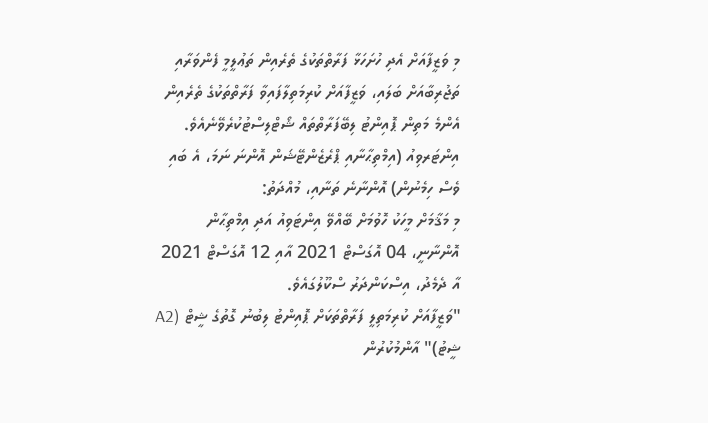މި ވަޒީފާއަށް އެދި ހުށަހަޅާ ފަރާތްތަކުގެ ތެރެއިން ތަޢުލީމީ ފެންވަރާއި ތަޖުރިބާއަށް ބަލައި، ވަޒީފާއަށް ކުރިމަތިލާފައިވާ ފަރާތްތަކުގެ ތެރެއިން އެންމެ މަތިން ޕޮއިންޓު ލިބޭފަރާތްތައް ޝޯޓްލިސްޓުކުރެވޭނެއެވެ.
އިންޓަރވިއު (އިމްތިޙާނާއި ޕްރެޒެންޓޭޝަން އޮންނަ ނަމަ، އެ ބައި ވެސް ހިމެނުން) އޮންނާނެ ތަނާއި، މުއްދަތު:
މި މަޤާމަށް މީހަކު ހޮވުމަށް ބޭއްވޭ އިންޓަވިއު އަދި އިމްތިޙާން  އޮންނާނީ، 04 އޮގަސްޓް 2021 އާއި 12 އޮގަސްޓް 2021 އާ ދެމެދު، އިސްކަންދަރު ސްކޫލުގައެވެ.
"ވަޒީފާއަށް ކުރިމަތިލީ ފަރާތްތަކަށް ޕޮއިންޓު ލިބުނު ގޮތުގެ ޝީޓް (A2 ޝީޓު)" އާންމުކުރުން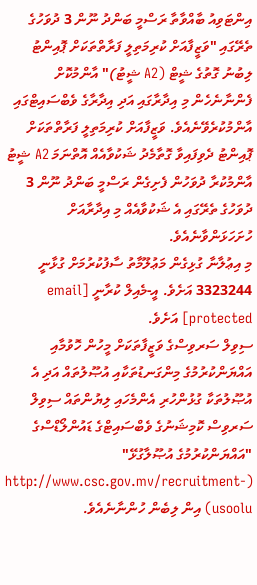އިންޓަވިއު ބާއްވާތާ ރަސްމީ ބަންދު ނޫން 3 ދުވަހުގެ ތެރޭގައި "ވަޒީފާއަށް ކުރިމަތިލީ ފަރާތްތަކަށް ޕޮއިންޓު ލިބުނު ގޮތުގެ ޝީޓް (A2 ޝީޓު)" އާންމުކޮށް ފެންނާނެހެން މި އިދާރާގައި އަދި އިދާރާގެ ވެބްސައިޓްގައި އާންމުކުރެވޭނެއެވެ. ވަޒީފާއަށް ކުރިމަތިލީ ފަރާތްތަކަށް ޕޮއިންޓު ދެވިފައިވާ ގޮތާމެދު ޝަކުވާއެއް އޮތްނަމަ A2 ޝީޓު އާންމުކުރާ ދުވަހުން ފެށިގެން ރަސްމީ ބަންދު ނޫން 3 ދުވަހުގެ ތެރޭގައި އެ ޝަކުވާއެއް މި އިދާރާއަށް ހުށަހަޅަންވާނެއެވެ.
މި އިޢުލާނާ ގުޅިގެން މަޢުލޫމާތު ސާފުކުރުމަށް ގުޅާނީ 3323244 އަށެވެ. އީ-މެއިލް ކުރާނީ [email protected] އަށެވެ.
ސިވިލް ސަރވިސްގެ ވަޒީފާތަކަށް މީހުން ހޮވުމާއި އައްޔަންކުރުމުގެ މިންގަނޑުތަކާއި އުޞޫލުތައް އަދި އެ އުޞޫލުތަކާ ގުޅުންހުރި އެންމެހައި ލިޔުންތައް ސިވިލް ސަރވިސް ކޮމިޝަނުގެ ވެބްސައިޓްގެ ޑައުންލޯޑްސްގެ "އައްޔަންކުރުމުގެ އުޞޫލާގުޅޭ" (http://www.csc.gov.mv/recruitment-usoolu) އިން ލިބެން ހުންނާނެއެވެ.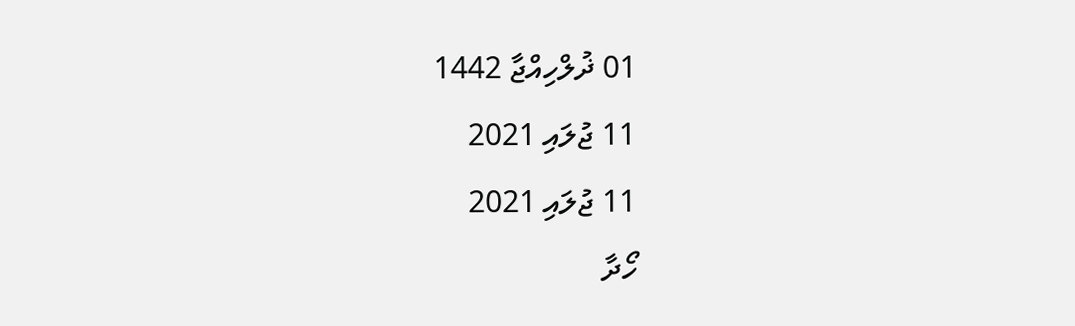01 ޛުލްހިއްޖާ 1442
11 ޖުލައި 2021
11 ޖުލައި 2021
ހޯދާ